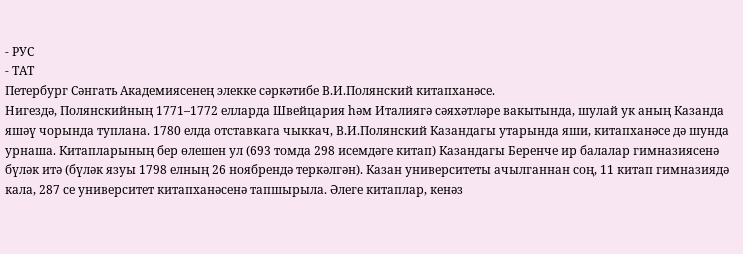- РУС
- ТАТ
Петербург Сәнгать Академиясенең элекке сәркәтибе В.И.Полянский китапханәсе.
Нигездә, Полянскийның 1771–1772 елларда Швейцария һәм Италиягә сәяхәтләре вакытында, шулай ук аның Казанда яшәү чорында туплана. 1780 елда отставкага чыккач, В.И.Полянский Казандагы утарында яши, китапханәсе дә шунда урнаша. Китапларының бер өлешен ул (693 томда 298 исемдәге китап) Казандагы Беренче ир балалар гимназиясенә бүләк итә (бүләк язуы 1798 елның 26 ноябрендә теркәлгән). Казан университеты ачылганнан соң, 11 китап гимназиядә кала, 287 се университет китапханәсенә тапшырыла. Әлеге китаплар, кенәз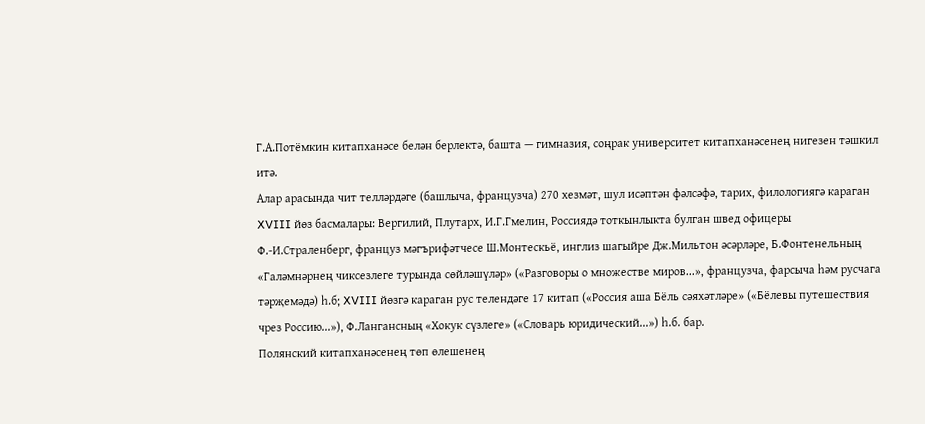Г.А.Потёмкин китапханәсе белән берлектә, башта — гимназия, соңрак университет китапханәсенең нигезен тәшкил итә.
Алар арасында чит телләрдәге (башлыча, французча) 270 хезмәт, шул исәптән фәлсәфә, тарих, филологиягә караган XVIII йөз басмалары: Вергилий, Плутарх, И.Г.Гмелин, Россиядә тоткынлыкта булган швед офицеры Ф.-И.Страленберг, француз мәгърифәтчесе Ш.Монтескьё, инглиз шагыйре Дж.Мильтон әсәрләре, Б.Фонтенельның «Галәмнәрнең чиксезлеге турында сөйләшүләр» («Разговоры о множестве миров...», французча, фарсыча һәм русчага тәрҗемәдә) һ.б; XVIII йөзгә караган рус телендәге 17 китап («Россия аша Бёль сәяхәтләре» («Бёлевы путешествия чрез Россию...»), Ф.Лангансның «Хокук сүзлеге» («Словарь юридический...») һ.б. бар.
Полянский китапханәсенең төп өлешенең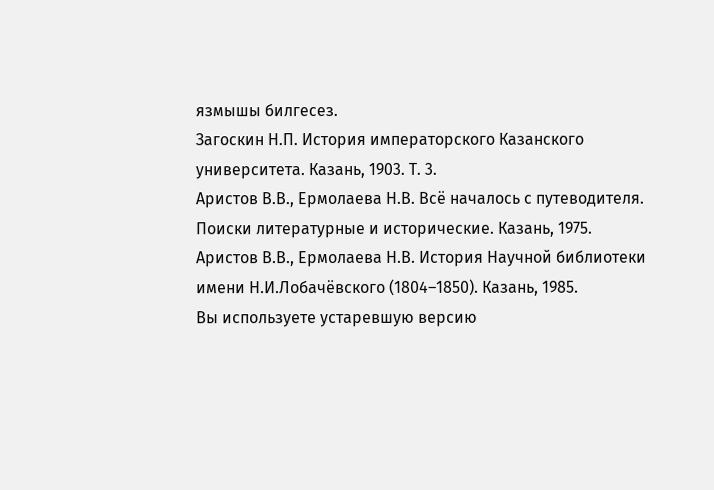язмышы билгесез.
Загоскин Н.П. История императорского Казанского университета. Казань, 1903. Т. 3.
Аристов В.В., Ермолаева Н.В. Всё началось с путеводителя. Поиски литературные и исторические. Казань, 1975.
Аристов В.В., Ермолаева Н.В. История Научной библиотеки имени Н.И.Лобачёвского (1804–1850). Казань, 1985.
Вы используете устаревшую версию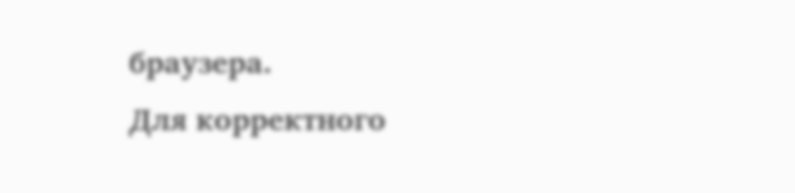браузера.
Для корректного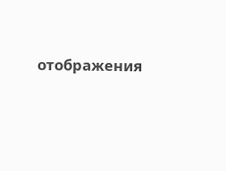отображения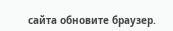сайта обновите браузер.